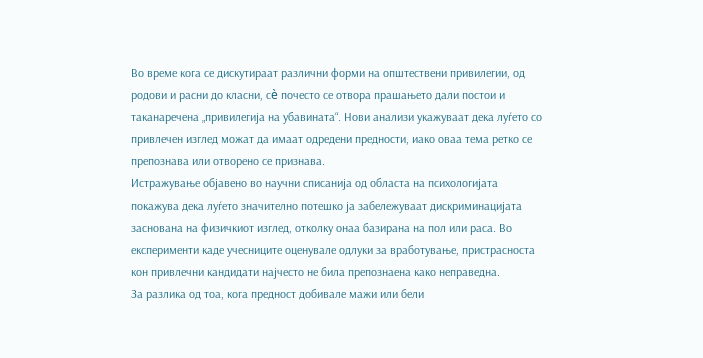Во време кога се дискутираат различни форми на општествени привилегии, од родови и расни до класни, сè почесто се отвора прашањето дали постои и таканаречена „привилегија на убавината“. Нови анализи укажуваат дека луѓето со привлечен изглед можат да имаат одредени предности, иако оваа тема ретко се препознава или отворено се признава.
Истражување објавено во научни списанија од областа на психологијата покажува дека луѓето значително потешко ја забележуваат дискриминацијата заснована на физичкиот изглед, отколку онаа базирана на пол или раса. Во експерименти каде учесниците оценувале одлуки за вработување, пристрасноста кон привлечни кандидати најчесто не била препознаена како неправедна.
За разлика од тоа, кога предност добивале мажи или бели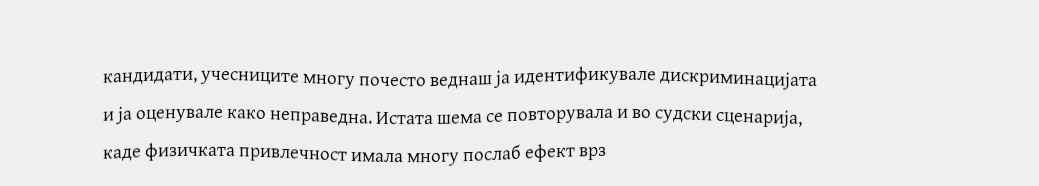кандидати, учесниците многу почесто веднаш ја идентификувале дискриминацијата и ја оценувале како неправедна. Истата шема се повторувала и во судски сценарија, каде физичката привлечност имала многу послаб ефект врз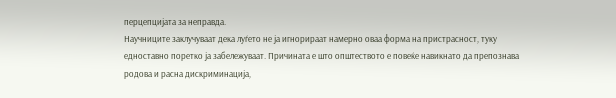перцепцијата за неправда.
Научниците заклучуваат дека луѓето не ја игнорираат намерно оваа форма на пристрасност, туку едноставно поретко ја забележуваат. Причината е што општеството е повеќе навикнато да препознава родова и расна дискриминација,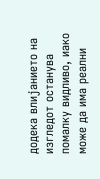додека влијанието на изгледот останува помалку видливо, иако може да има реални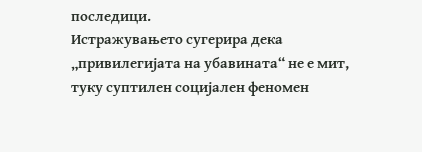последици.
Истражувањето сугерира дека „привилегијата на убавината“ не е мит, туку суптилен социјален феномен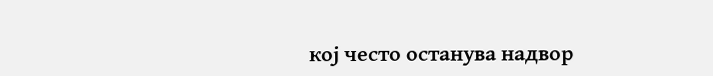кој често останува надвор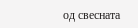од свесната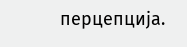перцепција.